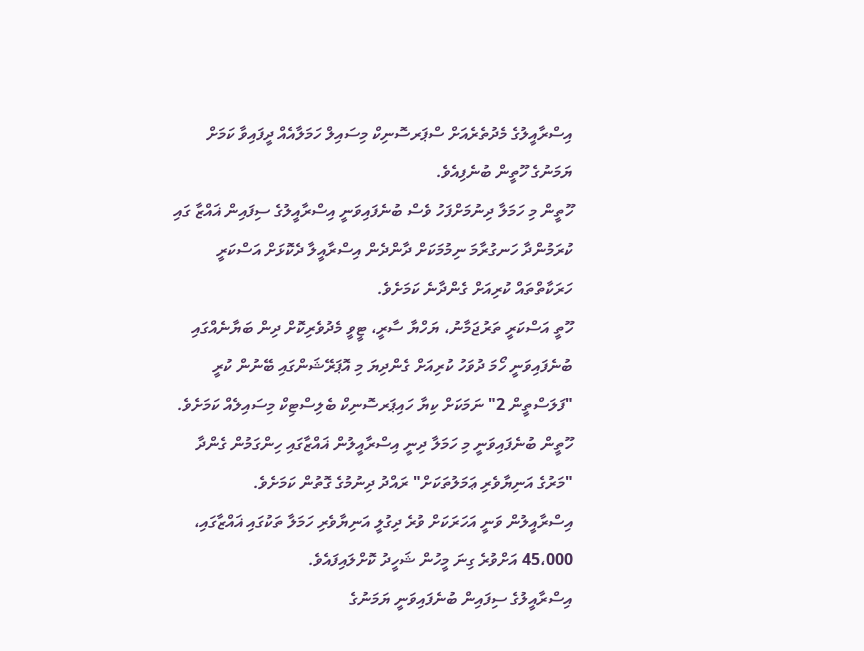އިސްރާއީލުގެ މެދުތެރެއަށް ސްޕަރސޮނިކް މިސައިލް ހަމަލާއެއް ދީފައިވާ ކަމަށް ޔަމަނުގެ ހޫތީން ބުނެފިއެވެ.
ހޫތީން މި ހަމަލާ ދިނުމަށްފަހު ވެސް ބުނެފައިވަނީ އިސްރާއީލުގެ ސިފައިން ޣައްޒާ ގައި ކުރަމުންދާ ހަނގުރާމަ ނިމުމަކަށް ދާންދެން އިސްރާއީލާ ދެކޮޅަށް އަސްކަރީ ހަރަކާތްތައް ކުރިއަށް ގެންދާނެ ކަމަށެވެ.
ހޫތީ އަސްކަރީ ތަރުޖަމާނު، ޔަހްޔާ ސާރީ، ޓީވީ މެދުވެރިކޮށް ދިން ބަޔާނެއްގައި ބުނެފައިވަނީ ހޯމަ ދުވަހު ކުރިއަށް ގެންދިޔަ މި އޮޕަރޭޝަންގައި ބޭނުން ކުރީ "ފަލަސްތީން 2" ނަމަކަށް ކިޔާ ހައިޕަރސޮނިކް ބެލިސްޓިކް މިސައިލެއް ކަމަށެވެ.
ހޫތީން ބުނެފައިވަނީ މި ހަމަލާ ދިނީ އިސްރާއީލުން ޣައްޒާގައި ހިންގަމުން ގެންދާ "މަރުގެ އަނިޔާވެރި ޢަމަލުތަކަށް" ރައްދު ދިނުމުގެ ގޮތުން ކަމަށެވެ.
އިސްރާއީލުން ވަނީ އަހަރަކަށް ވުރެ ދިގުލީ އަނިޔާވެރި ހަމަލާ ތަކުގައި ޣައްޒާގައި، 45،000 އަށްވުރެ ގިނަ މީހުން ޝަހީދު ކޮށްލައިފައެވެ.
އިސްރާއީލުގެ ސިފައިން ބުނެފައިވަނީ ޔަމަނުގެ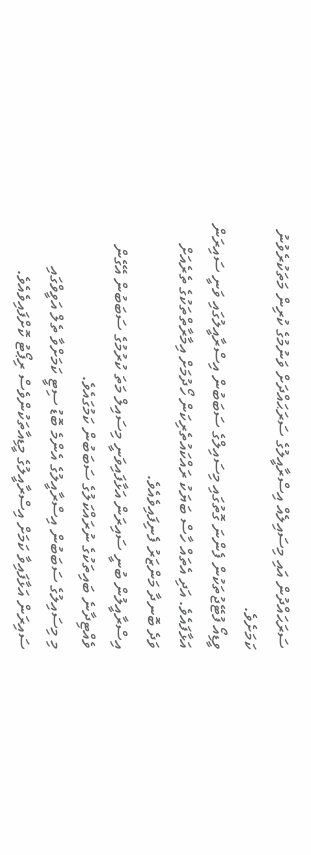ސަރަޙައްދުން އައި މިސައިލެއް އިސްރާއީލުގެ ސަރަޙައްދަށް ވަނުމުގެ ކުރިން މަތަކުރެވުނު ކަމަށެވެ.
ވީޑިއޯ ފުޓޭޖުތަކުން ފެންނަ ގޮތުގައި މިސައިލްގެ ސަބަބުން އިސްރާއީލުގައި ވަނީ ސައިރަން އަޅާފައެވެ. އަދި އެތައް ހާސް ބަޔަކު ރައްކައުތެރިކަން ހޯދުމަށް އިމާރާތްތަކުގެ ތެރެއަށް ވަދެ ބޮނދާ މަންޒަރު ފެނިފައިވެއެވެ.
އިސްރާއީލުން ބުނީ ސައިރަން އަޅާފައިވަނީ މިސައިލް މަތަ ކުރުމުގެ ސަބަބުން އޭގެން ވެއްޓިދާނެ ބައިތަކުގެ ނުރައްކަލުގެ ސަބަބުން ކަމުގައެވެ.
މި މިސައިލުގެ ސަބަބުން އިސްރާއީލުގެ އެންމެ ބޮޑު ސިޓީ ކަމަށްވާ ތެލް އަވީވްގައި ސައިރަން އަޅާފައިވާ ކަމަށް އިސްރާއީލުގެ މީޑިއާތަކުންވެސް ރިޕޯޓު ކޮށްފައިވެއެވެ.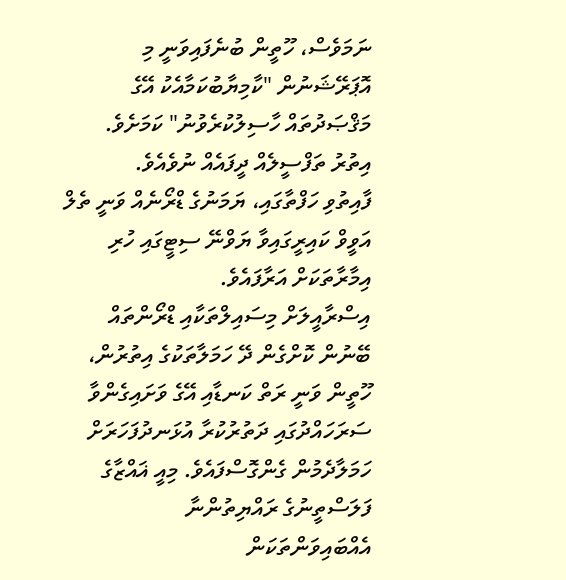ނަމަވެސް، ހޫތީން ބުނެފައިވަނީ މި އޮޕަރޭޝަނުން "ކާމިޔާބުކަމާއެކު އޭގެ މަޤްޞަދުތައް ހާސިލުކުރެވުނު" ކަމަށެވެ. އިތުރު ތަފްސީލެއް ދީފައެއް ނުވެއެވެ.
ފާއިތުވި ހަފްތާގައި، ޔަމަނުގެ ޑްރޯނެއް ވަނީ ތެލް އަވީވް ކައިރީގައިވާ ޔަވްނޭ ސިޓީގައި ހުރި އިމާރާތަކަށް އަރާފައެވެ.
އިސްރާއީލަށް މިސައިލްތަކާއި ޑްރޯންތައް ބޭނުން ކޮށްގެން ދޭ ހަމަލާތަކުގެ އިތުރުން، ހޫތީން ވަނީ ރަތް ކަނޑާއި އޭގެ ވަށައިގެންވާ ސަރަހައްދުގައި ދަތުރުކުރާ އުޅަނދުފަހަރަށް ހަމަލާދެމުން ގެންގޮސްފައެވެ. މިއީ ޣައްޒާގެ ފަލަސްތީނުގެ ރައްޔިތުންނާ އެއްބައިވަންތަކަން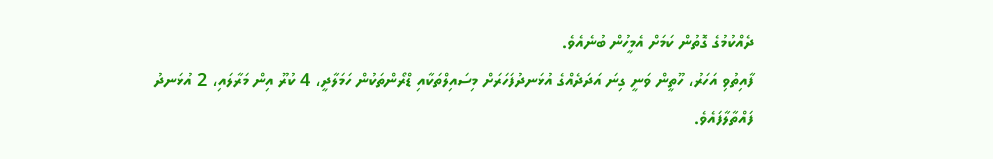ދެއްކުމުގެ ގޮތުން ކަމަށް އެމީހުން ބުނެއެވެ.
ފާއިތުވި އަހަރު، ހޫތީން ވަނީ ގިނަ އަދަދެއްގެ އުޅަނދުފަހަރަށް މިސައިލްތަކާއި ޑްރޯންތަކުން ހަމަލާދީ، 4 ކުރޫ އިން މަރާލައި، 2 އުޅަނދު ފައްތާލާފައެވެ.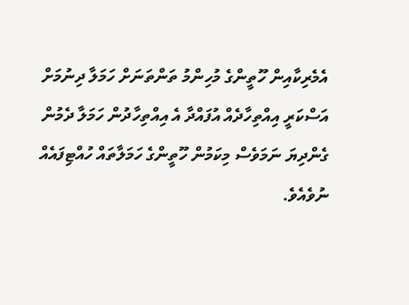އެމެރިކާއިން ހޫތީންގެ މުހިންމު ތަންތަނަށް ހަމަލާ ދިނުމަށް އަސްކަރީ އިއްތިހާދެއް އުފައްދާ އެ އިއްތިހާދުން ހަމަލާ ދެމުން ގެންދިޔަ ނަމަވެސް މިކަމުން ހޫތީންގެ ހަމަލާތައް ހުއްޓިފައެއް ނުވެއެވެ.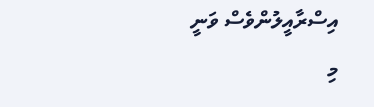އިސްރާއީލުންވެސް ވަނީ މި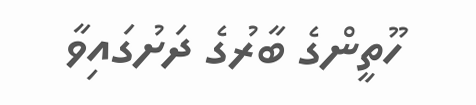ހޫތީންގެ ބާރުގެ ދަށުގައިވާ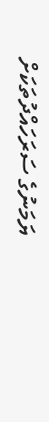ޔަމަނުގެ ސަރަހައްދުތަކަށް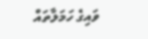ވައިގެ ހަމަލާތައް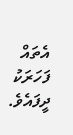އެތައް ފަހަރަކު ދީފައެވެ.